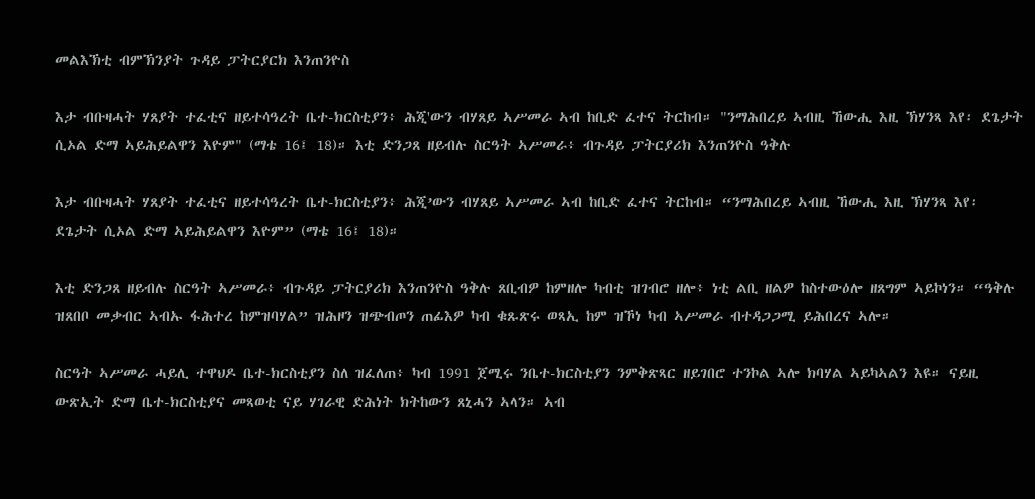መልእኽቲ ብምኽንያት ጉዳይ ፓትርያርክ እንጠንዮስ

እታ ብቡዛሓት ሃጸያት ተፈቲና ዘይተሳዓረት ቤተ-ክርስቲያን፥ ሕጂ'ውን ብሃጸይ ኣሥመራ ኣብ ከቢድ ፈተና ትርከብ። "ንማሕበረይ ኣብዚ ኸውሒ እዚ ኽሃንጻ እየ፡ ደጌታት ሲኦል ድማ ኣይሕይልዋን እዮም" (ማቴ 16፤ 18)። እቲ ድንጋጸ ዘይብሉ ስርዓት ኣሥመራ፥ ብጉዳይ ፓትርያሪክ እንጠንዮስ ዓቅሉ

እታ ብቡዛሓት ሃጸያት ተፈቲና ዘይተሳዓረት ቤተ-ክርስቲያን፥ ሕጂ’ውን ብሃጸይ ኣሥመራ ኣብ ከቢድ ፈተና ትርከብ። “ንማሕበረይ ኣብዚ ኸውሒ እዚ ኽሃንጻ እየ፡ ደጌታት ሲኦል ድማ ኣይሕይልዋን እዮም” (ማቴ 16፤ 18)።

እቲ ድንጋጸ ዘይብሉ ስርዓት ኣሥመራ፥ ብጉዳይ ፓትርያሪክ እንጠንዮስ ዓቅሉ ጸቢብዎ ከምዘሎ ካብቲ ዝገብሮ ዘሎ፥ ነቲ ልቢ ዘልዎ ከስተውዕሎ ዘጸግም ኣይኮነን። “ዓቅሉ ዝጸበቦ መቃብር ኣብኡ ፋሕተረ ከምዝባሃል” ዝሕዞን ዝጭብጦን ጠፊእዎ ካብ ቁጹጽሩ ወጻኢ ከም ዝኾነ ካብ ኣሥመራ ብተዳጋጋሚ ይሕበረና ኣሎ።

ስርዓት ኣሥመራ ሓይሊ ተዋህዶ ቤተ-ክርስቲያን ስለ ዝፈለጠ፥ ካብ 1991 ጀሚሩ ንቤተ-ክርስቲያን ንምቅጽጻር ዘይገበሮ ተንኮል ኣሎ ክባሃል ኣይካኣልን እዩ። ናይዚ ውጽኢት ድማ ቤተ-ክርስቲያና መጻወቲ ናይ ሃገራዊ ድሕነት ክትከውን ጸኒሓን ኣላን። ኣብ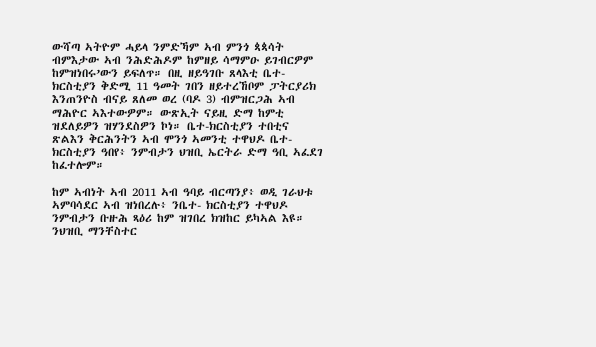ውሻጣ ኣትዮም ሓይላ ንምድኻም ኣብ ምንጎ ጳጳሳት ብምእታው ኣብ ንሕድሕዶም ከምዘይ ሳማምዑ ይገብርዎም ከምዝነበሩ’ውን ይፍለጥ። በዚ ዘይዓገቡ ጸላእቲ ቤተ-ክርስቲያን ቅድሚ 11 ዓመት ገበን ዘይተረኸቦም ፓትርያሪክ እንጠንዮስ ብናይ ጸለመ ወረ (ባዶ 3) ብምዝርጋሕ ኣብ ማሕዮር ኣእተውዎም። ውጽኢት ናይዚ ድማ ከምቲ ዝደለይዎን ዝሃንደስዎን ኮነ። ቤተ-ክርስቲያን ተበቲና ጽልእን ቅርሕንትን ኣብ ሞንጎ ኣመንቲ ተዋህዶ ቤተ-ክርስቲያን ዓበየ፥ ንምብታን ህዝቢ ኤርትራ ድማ ዓቢ ኣፈደገ ከፈተሎም።

ከም ኣብነት ኣብ 2011 ኣብ ዓባይ ብርጣንያ፥ ወዲ ገራህቱ ኣምባሳደር ኣብ ዝነበረሉ፥ ንቤተ- ክርስቲያን ተዋህዶ ንምብታን ቡዙሕ ጻዕሪ ከም ዝገበረ ክዝከር ይካኣል እዩ። ንህዝቢ ማንቸስተር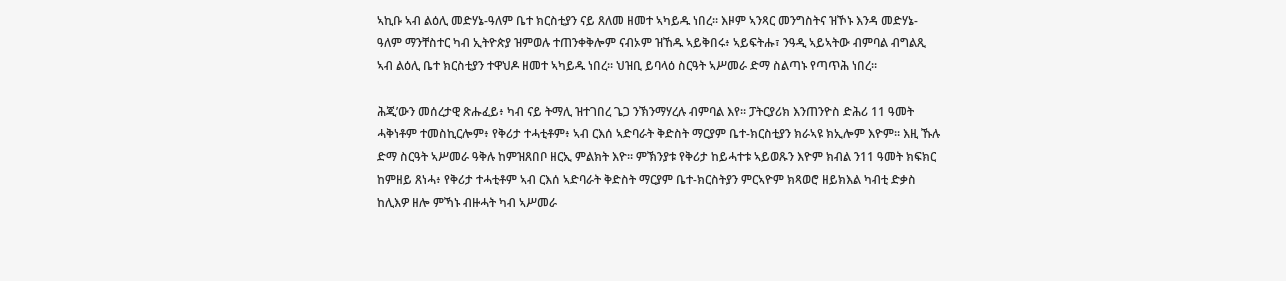ኣኪቡ ኣብ ልዕሊ መድሃኔ-ዓለም ቤተ ክርስቲያን ናይ ጸለመ ዘመተ ኣካይዱ ነበረ። እዞም ኣንጻር መንግስትና ዝኾኑ እንዳ መድሃኔ-ዓለም ማንቸስተር ካብ ኢትዮጵያ ዝምወሉ ተጠንቀቅሎም ናብኦም ዝኸዱ ኣይቅበሩ፥ ኣይፍትሑ፣ ንዓዲ ኣይኣትው ብምባል ብግልጺ ኣብ ልዕሊ ቤተ ክርስቲያን ተዋህዶ ዘመተ ኣካይዱ ነበረ። ህዝቢ ይባላዕ ስርዓት ኣሥመራ ድማ ስልጣኑ የጣጥሕ ነበረ።

ሕጂ’ውን መሰረታዊ ጽሑፈይ፥ ካብ ናይ ትማሊ ዝተገበረ ጌጋ ንኽንማሃረሉ ብምባል እየ። ፓትርያሪክ እንጠንዮስ ድሕሪ 11 ዓመት ሓቅነቶም ተመስኪርሎም፥ የቅሪታ ተሓቲቶም፥ ኣብ ርእሰ ኣድባራት ቅድስት ማርያም ቤተ-ክርስቲያን ክራኣዩ ክኢሎም እዮም። እዚ ኹሉ ድማ ስርዓት ኣሥመራ ዓቅሉ ከምዝጸበቦ ዘርኢ ምልክት እዮ። ምኽንያቱ የቅሪታ ከይሓተቱ ኣይወጹን እዮም ክብል ን11 ዓመት ክፍክር ከምዘይ ጸነሓ፥ የቅሪታ ተሓቲቶም ኣብ ርእሰ ኣድባራት ቅድስት ማርያም ቤተ-ክርስትያን ምርኣዮም ክጻወሮ ዘይክእል ካብቲ ድቃስ ከሊእዎ ዘሎ ምኻኑ ብዙሓት ካብ ኣሥመራ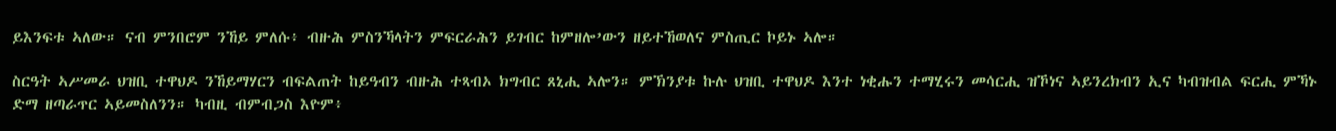ይእንፍቱ ኣለው። ናብ ምንበሮም ንኸይ ምለሱ፥ ብዙሕ ምስንኻላትን ምፍርራሕን ይገብር ከምዘሎ’ውን ዘይተኸወለና ምስጢር ኮይኑ ኣሎ።

ስርዓት ኣሥመራ ህዝቢ ተዋህዶ ንኸይማሃርን ብፍልጠት ከይዓብን ብዙሕ ተጻብኦ ክግብር ጸኒሒ ኣሎን። ምኽንያቱ ኩሉ ህዝቢ ተዋህዶ እንተ ነቂሑን ተማሂሩን መሳርሒ ዝኾነና ኣይንረክብን ኢና ካብዝብል ፍርሒ ምኻኑ ድማ ዘጣራጥር ኣይመስለንን። ካብዚ ብምብጋስ እዮም፥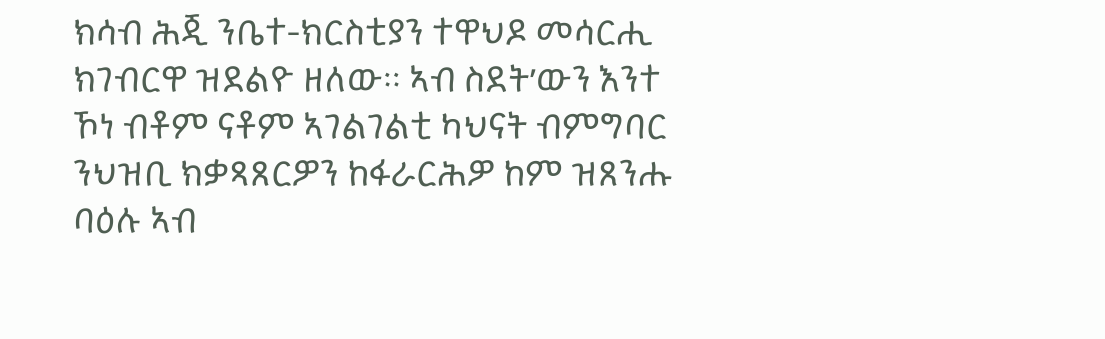ክሳብ ሕጂ ንቤተ-ክርስቲያን ተዋህዶ መሳርሒ ክገብርዋ ዝደልዮ ዘለው። ኣብ ስደት’ውን እንተ ኾነ ብቶም ናቶም ኣገልገልቲ ካህናት ብምግባር ንህዝቢ ክቃጻጸርዎን ከፋራርሕዎ ከም ዝጸንሑ ባዕሉ ኣብ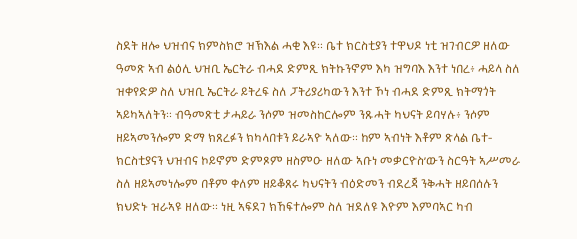ስደት ዘሎ ህዝብና ክምስክሮ ዝኽእል ሓቂ እዩ። ቤተ ክርስቲያን ተዋህዶ ነቲ ዝገብርዎ ዘለው ዓመጽ ኣብ ልዕሊ ህዝቢ ኤርትራ ብሓደ ድምጺ ክትኩንኖም እካ ዝግባእ እንተ ነበረ፥ ሓይላ ስለ ዝቀየድዎ ስለ ህዝቢ ኤርትራ ይትረፍ ስለ ፓትሪያሪካውን እንተ ኾነ ብሓደ ድምጺ ክትማጎት ኣይካኣለትን። ብዓመጽቲ ታሓይራ ንሶም ዝመስከርሎም ንጹሓት ካህናት ይባሃሉ፥ ንሶም ዘይኣመንሎም ድማ ክጸረፉን ክካላበቱን ይራኣዮ ኣለው። ከም ኣብነት እቶም ጽላል ቤተ-ክርስቲያናን ህዝብና ኮይኖም ድምጾም ዘስምዑ ዘለው ኣቡነ መቃርዮስ’ውን ስርዓት ኣሥመራ ስለ ዘይኣመነሎም በቶም ቀለም ዘይቆጸሩ ካህናትን ብዕድመን ብደረጃ ንቅሓት ዘይበሰሉን ክህድኑ ዝራኣዩ ዘለው። ነዚ ኣፍደገ ክኸፍተሎም ስለ ዝደለዩ እዮም እምባኣር ካብ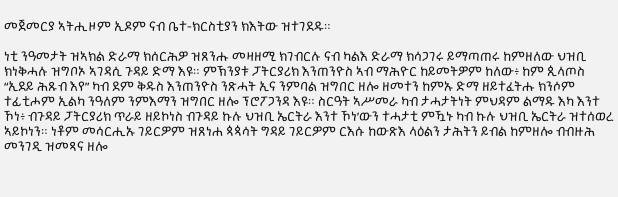መጀመርያ ኣትሒዞም ኢዶም ናብ ቤተ-ክርስቲያን ክእትው ዝተገደዱ።

ነቲ ንዓመታት ዝኣክል ድራማ ክሰርሕዎ ዝጸንሑ መዛዘሚ ክገብርሉ ናብ ካልእ ድራማ ክሳጋገሩ ይማጣጠሩ ከምዘለው ህዝቢ ክነቅሓሉ ዝግቦኦ ኣገዳሲ ጉዳይ ድማ እዩ። ምኽንያቱ ፓትርያሪክ እንጠንዮስ ኣብ ማሕዮር ከይመትዎም ከለው፥ ከም ጲላጦስ “ኢደይ ሕጹብ እየ” ካብ ደም ቅዱስ እንጠንዮስ ንጽሓት ኢና ንምባል ዝግበር ዘሎ ዘመተን ከምኡ ድማ ዘይተፈትሑ ክንሶም ተፊቲሖም ኢልካ ንዓለም ንምእማን ዝግበር ዘሎ ፕሮፖጋንዳ እዩ። ስርዓት ኣሥመራ ካብ ታሓታትነት ምህዳም ልማዱ እካ እንተ ኾነ፥ ብጉዳይ ፓትርያሪክ ጥራይ ዘይኮነስ ብጉዳይ ኩሉ ህዝቢ ኤርትራ እንተ ኾነ’ውን ተሓታቲ ምዃኑ ካብ ኩሉ ህዝቢ ኤርትራ ዝተሰወረ ኣይኮነን። ነቶም መሳርሒኡ ገይርዎም ዝጸነሐ ጳጳሳት ግዳይ ገይርዎም ርእሱ ከውጽእ ላዕልን ታሕትን ይብል ከምዘሎ ብብዙሕ መንገዲ ዝመጻና ዘሎ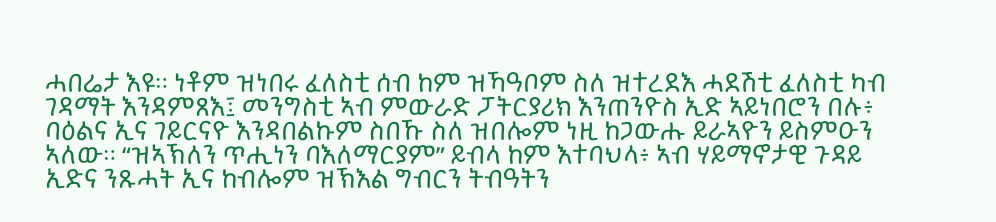ሓበሬታ እዩ። ነቶም ዝነበሩ ፈለስቲ ሰብ ከም ዝኻዓቦም ስለ ዝተረደእ ሓደሽቲ ፈለስቲ ካብ ገዳማት እንዳምጸእ፤ መንግስቲ ኣብ ምውራድ ፓትርያሪክ እንጠንዮስ ኢድ ኣይነበሮን በሉ፥ ባዕልና ኢና ገይርናዮ እንዳበልኩም ስበኹ ስለ ዝበሎም ነዚ ከጋውሑ ይራኣዮን ይስምዑን ኣለው። “ዝኣኽለን ጥሒነን ባእለማርያም” ይብላ ከም እተባህላ፥ ኣብ ሃይማኖታዊ ጉዳይ ኢድና ንጹሓት ኢና ከብሎም ዝኽእል ግብርን ትብዓትን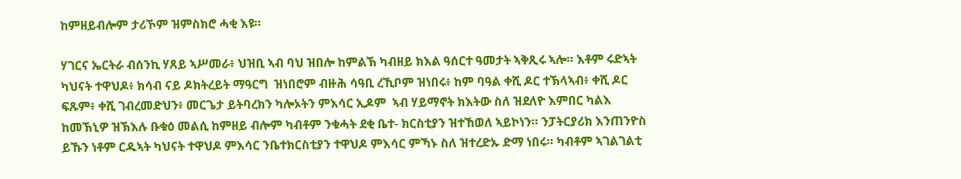ከምዘይብሎም ታሪኾም ዝምስክሮ ሓቂ እዩ።

ሃገርና ኤርትራ ብሰንኪ ሃጸይ ኣሥመራ፥ ህዝቢ ኣብ ባህ ዝበሎ ከምልኽ ካብዘይ ክእል ዓሰርተ ዓመታት ኣቅጺሩ ኣሎ። እቶም ሩድኣት ካህናት ተዋህዶ፥ ክሳብ ናይ ዶክትረይት ማዓርግ  ዝነበሮም ብዙሕ ሳዓቢ ረኺቦም ዝነበሩ፥ ከም ባዓል ቀሺ ዶር ተኽላኣብ፥ ቀሺ ዶር ፍጹም፥ ቀሺ ገብረመድህን፥ መርጌታ ይትባረክን ካሎኦትን ምእሳር ኢዶም  ኣብ ሃይማኖት ክእትው ስለ ዝደለዮ እምበር ካልእ ከመኽኒዎ ዝኽእሉ ቡቁዕ መልሲ ከምዘይ ብሎም ካብቶም ንቁሓት ደቂ ቤተ- ክርስቲያን ዝተኸወለ ኣይኮነን። ንፓትርያሪክ እንጠንዮስ ይኹን ነቶም ርዱኣት ካህናት ተዋህዶ ምእሳር ንቤተክርስቲያን ተዋህዶ ምእሳር ምኻኑ ስለ ዝተረድኡ ድማ ነበሩ። ካብቶም ኣገልገልቲ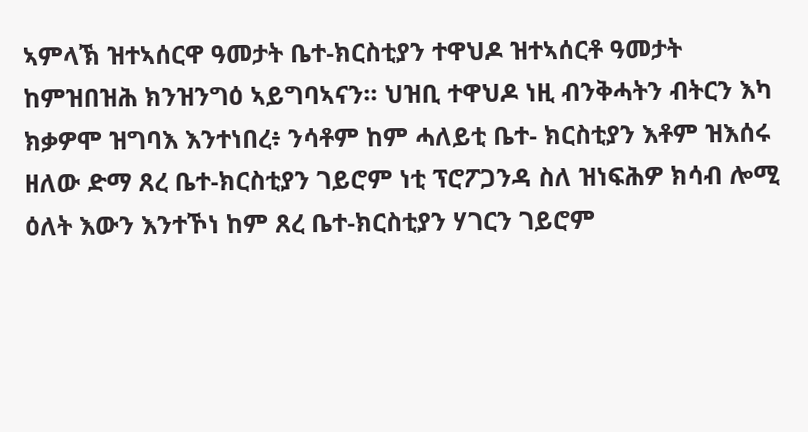ኣምላኽ ዝተኣሰርዋ ዓመታት ቤተ-ክርስቲያን ተዋህዶ ዝተኣሰርቶ ዓመታት ከምዝበዝሕ ክንዝንግዕ ኣይግባኣናን። ህዝቢ ተዋህዶ ነዚ ብንቅሓትን ብትርን እካ ክቃዎሞ ዝግባእ እንተነበረ፥ ንሳቶም ከም ሓለይቲ ቤተ- ክርስቲያን እቶም ዝእሰሩ ዘለው ድማ ጸረ ቤተ-ክርስቲያን ገይሮም ነቲ ፕሮፖጋንዳ ስለ ዝነፍሕዎ ክሳብ ሎሚ ዕለት እውን እንተኾነ ከም ጸረ ቤተ-ክርስቲያን ሃገርን ገይሮም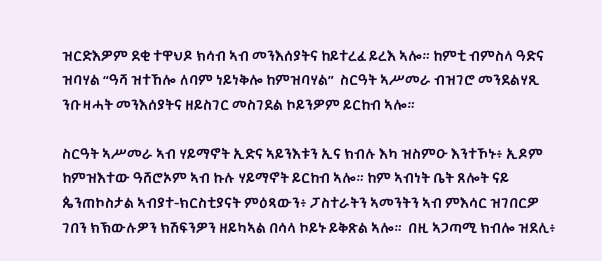ዝርድእዎም ደቂ ተዋህዶ ክሳብ ኣብ መንእሰያትና ከይተረፈ ይረእ ኣሎ። ከምቲ ብምስላ ዓድና ዝባሃል “ዓሻ ዝተኸሎ ለባም ነይነቅሎ ከምዝባሃል”  ስርዓት ኣሥመራ ብዝገሮ መንደልሃጺ ንቡዛሓት መንእሰያትና ዘይስገር መስገደል ኮይንዎም ይርከብ ኣሎ።

ስርዓት ኣሥመራ ኣብ ሃይማኖት ኢድና ኣይንእቱን ኢና ክብሉ እካ ዝስምዑ እንተኾኑ፥ ኢዶም ከምዝእተው ዓሸሮኦም ኣብ ኩሉ ሃይማኖት ይርከብ ኣሎ። ከም ኣብነት ቤት ጸሎት ናይ ጴንጠኮስታል ኣብያተ-ክርስቲያናት ምዕጻውን፥ ፓስተራትን ኣመንትን ኣብ ምእሳር ዝገበርዎ ገበን ክኽውሉዎን ክሽፍንዎን ዘይካኣል በሳላ ኮይኑ ይቅጽል ኣሎ።  በዚ ኣጋጣሚ ክብሎ ዝደሊ፥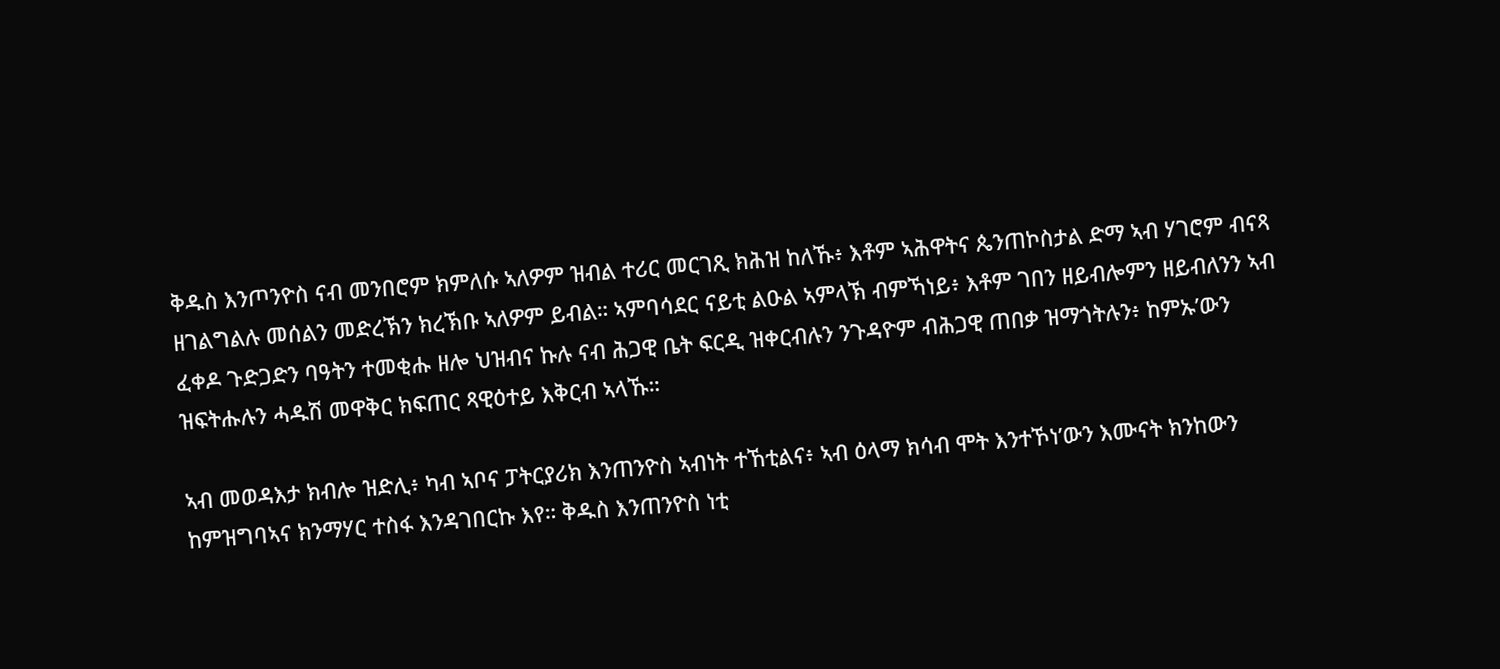ቅዱስ እንጦንዮስ ናብ መንበሮም ክምለሱ ኣለዎም ዝብል ተሪር መርገጺ ክሕዝ ከለኹ፥ እቶም ኣሕዋትና ጴንጠኮስታል ድማ ኣብ ሃገሮም ብናጻ ዘገልግልሉ መሰልን መድረኽን ክረኽቡ ኣለዎም ይብል። ኣምባሳደር ናይቲ ልዑል ኣምላኽ ብምኻነይ፥ እቶም ገበን ዘይብሎምን ዘይብለንን ኣብ ፈቀዶ ጉድጋድን ባዓትን ተመቂሑ ዘሎ ህዝብና ኩሉ ናብ ሕጋዊ ቤት ፍርዲ ዝቀርብሉን ንጉዳዮም ብሕጋዊ ጠበቃ ዝማጎትሉን፥ ከምኡ’ውን ዝፍትሑሉን ሓዱሽ መዋቅር ክፍጠር ጻዊዕተይ እቅርብ ኣላኹ።

ኣብ መወዳእታ ክብሎ ዝድሊ፥ ካብ ኣቦና ፓትርያሪክ እንጠንዮስ ኣብነት ተኸቲልና፥ ኣብ ዕላማ ክሳብ ሞት እንተኾነ’ውን እሙናት ክንከውን ከምዝግባኣና ክንማሃር ተስፋ እንዳገበርኩ እየ። ቅዱስ እንጠንዮስ ነቲ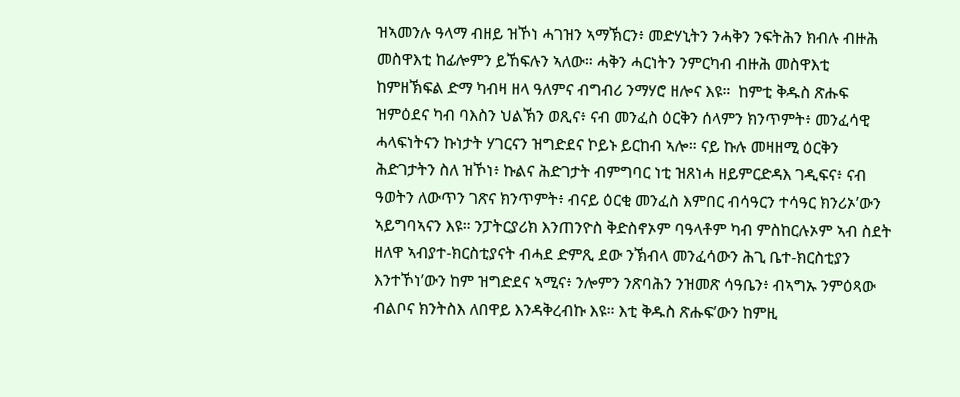ዝኣመንሉ ዓላማ ብዘይ ዝኾነ ሓገዝን ኣማኽርን፥ መድሃኒትን ንሓቅን ንፍትሕን ክብሉ ብዙሕ መስዋእቲ ከፊሎምን ይኸፍሉን ኣለው። ሓቅን ሓርነትን ንምርካብ ብዙሕ መስዋእቲ ከምዘኽፍል ድማ ካብዛ ዘላ ዓለምና ብግብሪ ንማሃሮ ዘሎና እዩ።  ከምቲ ቅዱስ ጽሑፍ ዝምዕደና ካብ ባእስን ህልኽን ወጺና፥ ናብ መንፈስ ዕርቅን ሰላምን ክንጥምት፥ መንፈሳዊ ሓላፍነትናን ኩነታት ሃገርናን ዝግድደና ኮይኑ ይርከብ ኣሎ። ናይ ኩሉ መዛዘሚ ዕርቅን ሕድገታትን ስለ ዝኾነ፥ ኩልና ሕድገታት ብምግባር ነቲ ዝጸነሓ ዘይምርድዳእ ገዲፍና፥ ናብ ዓወትን ለውጥን ገጽና ክንጥምት፥ ብናይ ዕርቂ መንፈስ እምበር ብሳዓርን ተሳዓር ክንሪኦ’ውን ኣይግባኣናን እዩ። ንፓትርያሪክ እንጠንዮስ ቅድስኖኦም ባዓላቶም ካብ ምስከርሉኦም ኣብ ስደት ዘለዋ ኣብያተ-ክርስቲያናት ብሓደ ድምጺ ደው ንኽብላ መንፈሳውን ሕጊ ቤተ-ክርስቲያን እንተኾነ’ውን ከም ዝግድደና ኣሚና፥ ንሎምን ንጽባሕን ንዝመጽ ሳዓቤን፥ ብኣግኡ ንምዕጻው ብልቦና ክንትስእ ለበዋይ እንዳቅረብኩ እዩ። እቲ ቅዱስ ጽሑፍ’ውን ከምዚ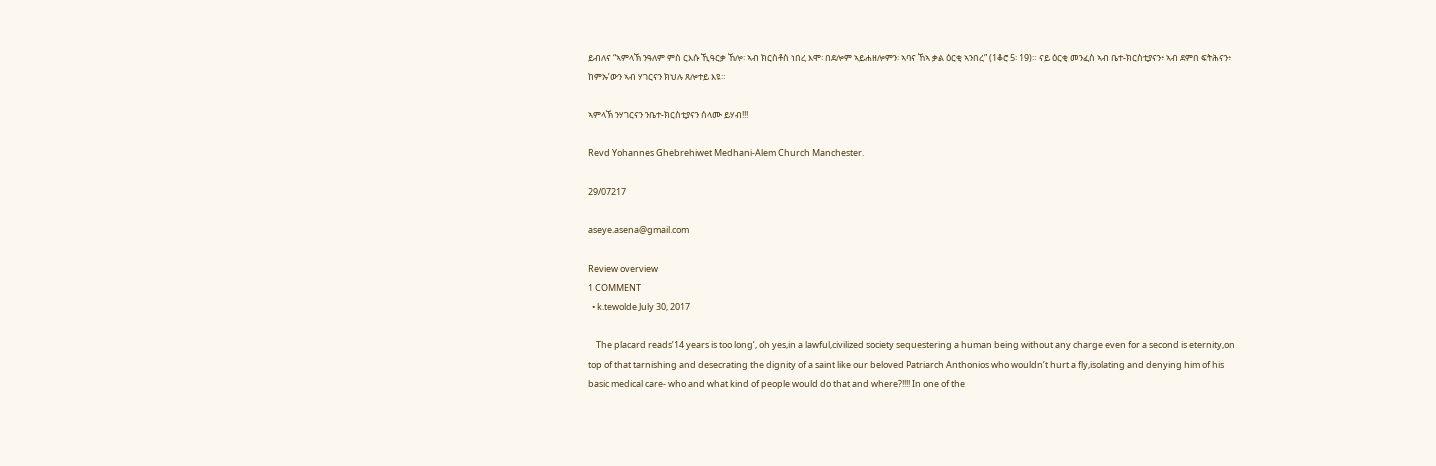ይብለና “ኣምላኽ ንዓለም ምስ ርእሱ ኺዓርቃ ኸሎ፡ ኣብ ክርስቶስ ነበረ እሞ፡ በደሎም ኣይሐዘሎምን፡ ኣባና ኸኣ ቃል ዕርቂ ኣንበረ” (1ቆሮ 5፡ 19)። ናይ ዕርቂ መንፈስ ኣብ ቤተ-ክርስቲያናን፥ ኣብ ደምበ ፍትሕናን፥ ከምኡ’ውን ኣብ ሃገርናን ክህሉ ጸሎተይ እዩ።

ኣምላኽ ንሃገርናን ንቤተ-ክርስቲያናን ሰላሙ ይሃብ!!!

Revd Yohannes Ghebrehiwet Medhani-Alem Church Manchester.

29/07217

aseye.asena@gmail.com

Review overview
1 COMMENT
  • k.tewolde July 30, 2017

    The placard reads’14 years is too long’, oh yes,in a lawful,civilized society sequestering a human being without any charge even for a second is eternity,on top of that tarnishing and desecrating the dignity of a saint like our beloved Patriarch Anthonios who wouldn’t hurt a fly,isolating and denying him of his basic medical care- who and what kind of people would do that and where?!!!! In one of the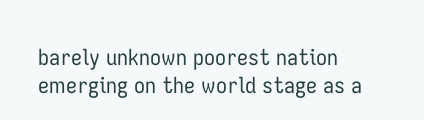barely unknown poorest nation emerging on the world stage as a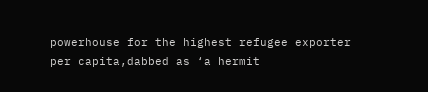powerhouse for the highest refugee exporter per capita,dabbed as ‘a hermit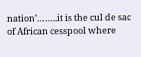nation’……..it is the cul de sac of African cesspool where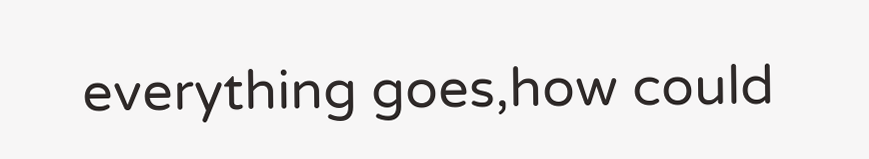everything goes,how could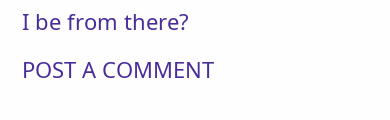I be from there?

POST A COMMENT